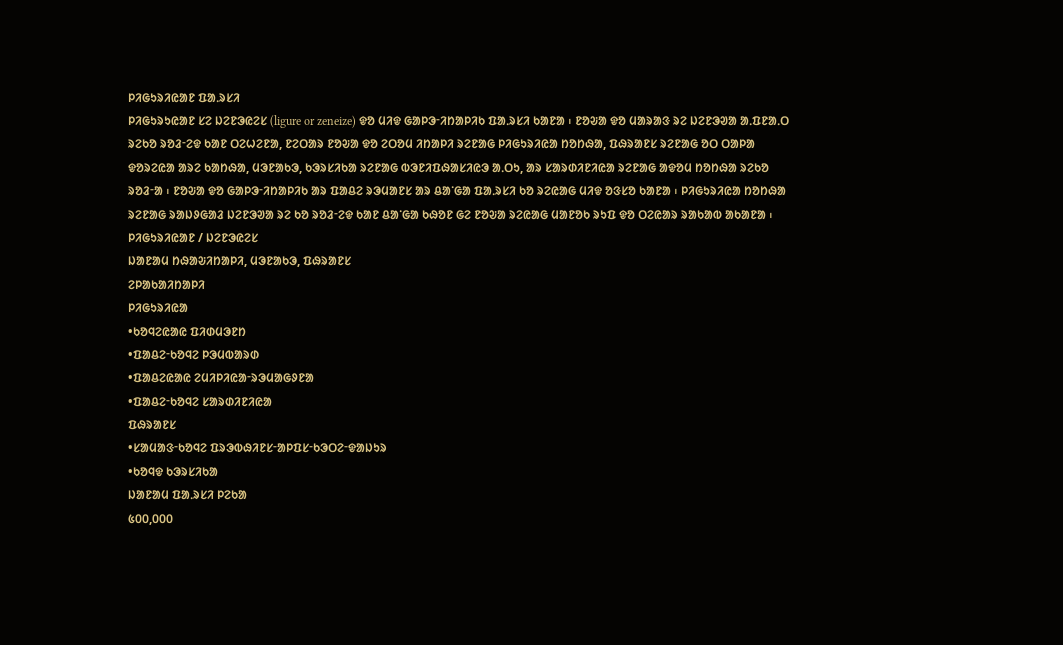ᱞᱤᱜᱩᱨᱤᱭᱟᱱ ᱯᱟᱹᱨᱥᱤ
ᱞᱤᱜᱩᱨᱩᱭᱟᱱ ᱥᱮ ᱡᱮᱱᱳᱭᱮᱥ (ligure or zeneize) ᱫᱚ ᱢᱤᱫ ᱜᱟᱞᱳᱼᱤᱴᱟᱞᱤᱠ ᱯᱟᱹᱨᱥᱤ ᱠᱟᱱᱟ ᱾ ᱱᱚᱶᱟ ᱫᱚ ᱢᱟᱨᱟᱝ ᱨᱮ ᱡᱮᱱᱳᱣᱟ ᱟᱹᱯᱱᱟᱹᱛ ᱨᱮᱠᱚ ᱨᱚᱲᱼᱮᱫ ᱠᱟᱱ ᱛᱮᱦᱮᱱᱟ, ᱱᱮᱛᱟᱨ ᱱᱚᱶᱟ ᱫᱚ ᱮᱛᱚᱢ ᱤᱴᱟᱞᱤ ᱨᱮᱱᱟᱜ ᱞᱤᱜᱩᱨᱤᱭᱟ ᱴᱚᱴᱷᱟ, ᱯᱷᱨᱟᱱᱥ ᱨᱮᱱᱟᱜ ᱚᱛ ᱛᱟᱞᱟ ᱫᱚᱨᱮᱭᱟ ᱟᱨᱮ ᱠᱟᱴᱷᱟ, ᱢᱳᱱᱟᱠᱳ, ᱠᱳᱨᱥᱤᱠᱟ ᱨᱮᱱᱟᱜ ᱵᱳᱱᱤᱯᱷᱟᱥᱤᱭᱳ ᱟᱹᱛᱩ, ᱟᱨ ᱥᱟᱨᱰᱤᱱᱤᱭᱟ ᱨᱮᱱᱟᱜ ᱟᱫᱚᱢ ᱴᱚᱴᱷᱟ ᱨᱮᱠᱚ ᱨᱚᱲᱼᱟ ᱾ ᱱᱚᱶᱟ ᱫᱚ ᱜᱟᱞᱳᱼᱤᱴᱟᱞᱤᱠ ᱟᱨ ᱯᱟᱪᱮ ᱨᱳᱢᱟᱱᱥ ᱟᱨ ᱪᱟᱸᱜᱟ ᱯᱟᱹᱨᱥᱤ ᱠᱚ ᱨᱮᱭᱟᱜ ᱢᱤᱫ ᱚᱝᱥᱚ ᱠᱟᱱᱟ ᱾ ᱞᱤᱜᱩᱨᱤᱭᱟ ᱴᱚᱴᱷᱟ ᱨᱮᱱᱟᱜ ᱨᱟᱡᱽᱜᱟᱲ ᱡᱮᱱᱳᱣᱟ ᱨᱮ ᱠᱚ ᱨᱚᱲᱼᱮᱫ ᱠᱟᱱ ᱪᱟᱸᱜᱟ ᱠᱷᱚᱱ ᱜᱮ ᱱᱚᱶᱟ ᱨᱮᱭᱟᱜ ᱢᱟᱱᱚᱠ ᱨᱩᱯ ᱫᱚ ᱛᱮᱭᱟᱨ ᱨᱟᱠᱟᱵ ᱟᱠᱟᱱᱟ ᱾
ᱞᱤᱜᱩᱨᱤᱭᱟᱱ / ᱡᱮᱱᱳᱭᱮᱥ
ᱡᱟᱱᱟᱢ ᱴᱷᱟᱶᱤᱴᱟᱞᱤ, ᱢᱳᱱᱟᱠᱳ, ᱯᱷᱨᱟᱱᱥ
ᱮᱞᱟᱠᱟᱤᱴᱟᱞᱤ
ᱞᱤᱜᱩᱨᱤᱭᱟ
•ᱠᱚᱧᱮᱭᱟᱭ ᱯᱤᱰᱢᱳᱱᱴ
•ᱯᱟᱪᱮᱼᱠᱚᱧᱮ ᱞᱳᱢᱵᱟᱨᱰ
•ᱯᱟᱪᱮᱭᱟᱭ ᱮᱢᱤᱞᱤᱭᱟᱼᱨᱳᱢᱟᱜᱽᱱᱟ
•ᱯᱟᱪᱮᱼᱠᱚᱧᱮ ᱥᱟᱨᱰᱤᱱᱤᱭᱟ
ᱯᱷᱨᱟᱱᱥ
•ᱥᱟᱢᱟᱝᱼᱠᱚᱧᱮ ᱯᱨᱳᱵᱷᱤᱱᱥᱼᱟᱞᱯᱥᱼᱠᱳᱛᱮᱼᱫᱟᱡᱩᱨ
•ᱠᱚᱧᱫ ᱠᱳᱨᱥᱤᱠᱟ
ᱡᱟᱱᱟᱢ ᱯᱟᱹᱨᱥᱤ ᱞᱮᱠᱟ
᱕᱐᱐,᱐᱐᱐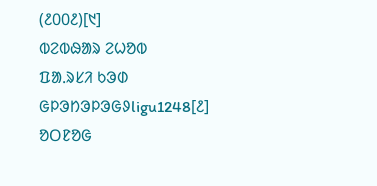(᱒᱐᱐᱒)[᱑]
ᱵᱮᱵᱷᱟᱨ ᱮᱦᱚᱵ
ᱯᱟᱹᱨᱥᱤ ᱠᱳᱰ
ᱜᱞᱳᱴᱳᱞᱳᱜᱽligu1248[᱒]
ᱚᱛᱱᱚᱜ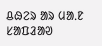ᱪᱷᱮᱨ ᱟᱨ ᱢᱟᱹᱱ ᱥᱟᱯᱲᱟᱣ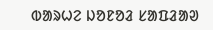ᱵᱟᱨᱦᱮ ᱡᱚᱱᱚᱲ ᱥᱟᱯᱲᱟᱣ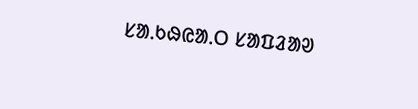ᱥᱟᱹᱠᱷᱭᱟᱹᱛ ᱥᱟᱯᱲᱟᱣ